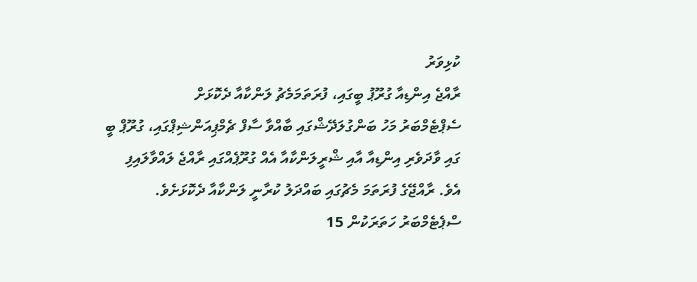ކުޅިވަރު
ރާއްޖެ އިންޑިއާ ގުރޫޕު ބީގައި، ފުރަތަމަމެޗު ލަންކާއާ ދެކޮޅަށް
ސެޕްޓެމްބަރު މަހު ބަންގުލަދޭޝްގައި ބާއްވާ ސާފް ޗެމްޕިއަންޝިޕްގައި، ގުރޫޕް ބީ ގައި ވާދަވެރި އިންޑިއާ އާއި ޝްރީލަންކާއާ އެއް ގުރޫޕެއްގައި ރާއްޖެ ލައްވާލައިފި އެވެ. ރާއްޖޭގެ ފުރަތަމަ މެޗުގައި ބައްދަލު ކުރާނީ ލަންކާއާ ދެކޮޅަށެވެ.
ސްޕެޓެމްބަރު ހަތަރަކުން 15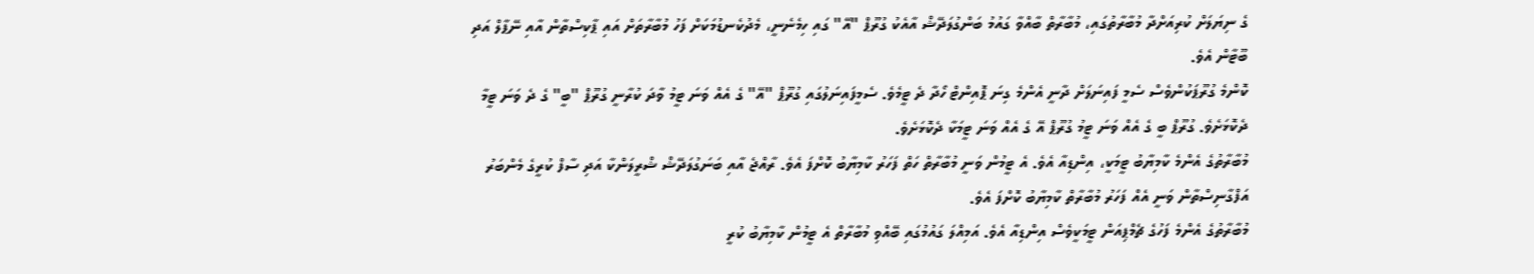ގެ ނިޔަލަށް ކުރިއަށްދާ މުބާރާތުގައި، މުބާރާތް ބާއްވާ ގައުމު ބަންގުލަދޭޝް އާއެކު ގުރޫޕް "އޭ" ގައި ހިމެނެނީ، މެދުކެނޑުމަކަށް ފަހު މުބާރާތަށް އައި ޕާކިސްތާން އާއި ނޭޕާލް އަދި ބޫޓާން އެވެ.
ކޮންމެ ގުރޫޕަކުންވެސް ސެމީ ފައިނަލަށް ދާނީ އެންމެ ގިނަ ޕޮއިންޓް ހޯދާ ދެ ޓީމެވެ. ސެމީފައިނަލުގައި ގުރޫޕް "އޭ" ގެ އެއް ވަނަ ޓީމު ވާދަ ކުރާނީ ގުރޫޕް "ބީ" ގެ ދެ ވަނަ ޓީމާ ދެކޮޅަށެވެ. ގުރޫޕް ބީ ގެ އެއް ވަނަ ޓީމު ގުރޫޕް އޭ ގެ އެއް ވަނަ ޓީމަކާ ދެކޮޅަށެވެ.
މުބާރާތުގެ އެންމެ ކާމިޔާބު ޓީމަކީ، އިންޑިއާ އެވެ. އެ ޓީމުން ވަނީ މުބާރާތް ހަތް ފަހަރު ކާމިޔާބު ކޮށްފަ އެވެ. ރާއްޖެ އާއި ބަނަގުލަދޭޝް ޝްރީލަންކާ އަދި ސާފް ކުރީގެ މެންބަރު އަފްގާނިސްތާން ވަނީ އެއް ފަހަރު މުބާރާތް ކާމިޔާބު ކޮށްފަ އެވެ.
މުބާރާތުގެ އެންމެ ފަހުގެ ޗެމްޕިއަން ޓީމަކީވެސް އިންޑިއާ އެވެ. އަމިއްލަ ގައުމުގައި ބޭއްވި މުބާރާތް އެ ޓީމުން ކާމިޔާބު ކުރީ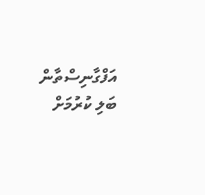އަފްގާނިސްތާން ބަލި ކުރުމަށް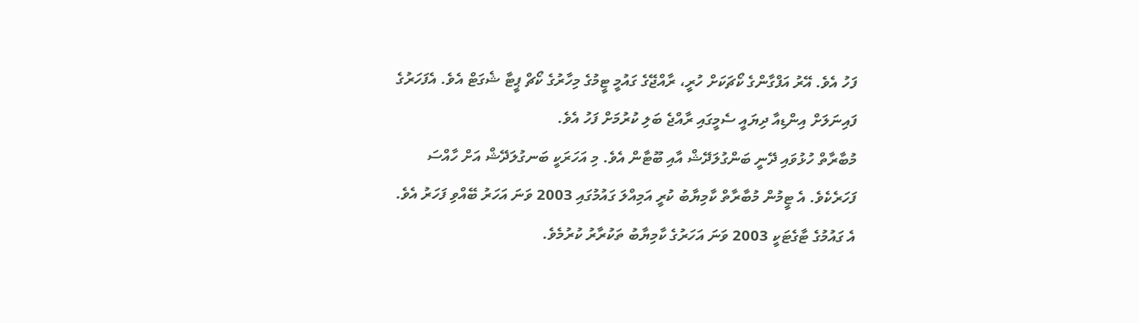ފަހު އެވެ. އޭރު އަފްގާންގެ ކޯޗަކަށް ހުރީ، ރާއްޖޭގެ ގައުމީ ޓީމުގެ މިހާރުގެ ކޯޗް ޕީޓާ ޝެގަޓް އެވެ. އެފަހަރުގެ ފައިނަލަށް އިންޑިއާ ދިޔައީ ސެމީގައި ރާއްޖެ ބަލި ކުރުމަށް ފަހު އެވެ.
މުބާރާތް ހުޅުވައި ދޭނީ ބަންގުލަދޭޝް އާއި ބޫޓާން އެވެ. މި އަހަރަކީ ބަނގުލަދޭޝް އަށް ހާއްސަ ފަހަރެކެވެ. އެ ޓީމުން މުބާރާތް ކާމިޔާބު ކުރީ އަމިއްލަ ގައުމުގައި 2003 ވަނަ އަހަރު ބޭއްވި ފަހަރު އެވެ. އެ ގައުމުގެ ޓާގެޓަކީ 2003 ވަނަ އަހަރުގެ ކާމިޔާބު ތަކުރާރު ކުރުމެވެ.